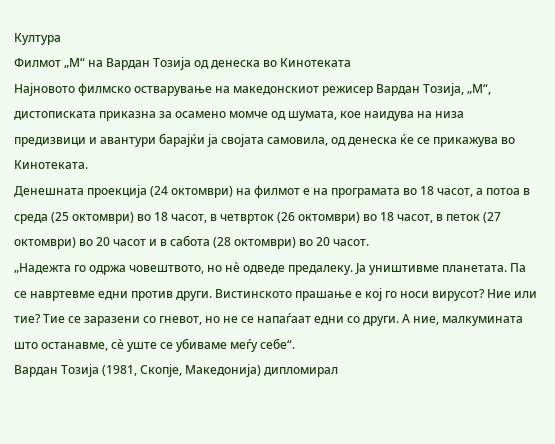Култура
Филмот „М“ на Вардан Тозија од денеска во Кинотеката
Најновото филмско остварување на македонскиот режисер Вардан Тозија, „М“, дистописката приказна за осамено момче од шумата, кое наидува на низа предизвици и авантури барајќи ја својата самовила, од денеска ќе се прикажува во Кинотеката.
Денешната проекција (24 октомври) на филмот е на програмата во 18 часот, а потоа в среда (25 октомври) во 18 часот, в четврток (26 октомври) во 18 часот, в петок (27 октомври) во 20 часот и в сабота (28 октомври) во 20 часот.
„Надежта го одржа човештвото, но нè одведе предалеку. Ја уништивме планетата. Па се навртевме едни против други. Вистинското прашање е кој го носи вирусот? Ние или тие? Тие се заразени со гневот, но не се напаѓаат едни со други. А ние, малкумината што останавме, сè уште се убиваме меѓу себе“.
Вардан Тозија (1981, Скопје, Македонија) дипломирал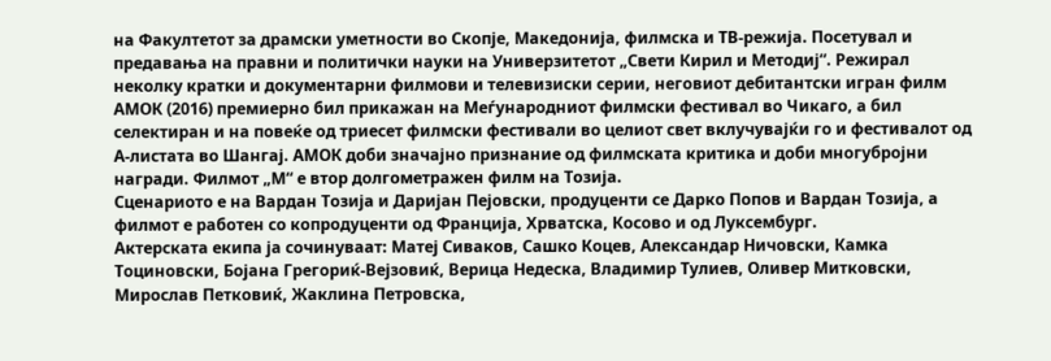на Факултетот за драмски уметности во Скопје, Македонија, филмска и ТВ-режија. Посетувал и предавања на правни и политички науки на Универзитетот „Свети Кирил и Методиј“. Режирал неколку кратки и документарни филмови и телевизиски серии, неговиот дебитантски игран филм АМОК (2016) премиерно бил прикажан на Меѓународниот филмски фестивал во Чикаго, а бил селектиран и на повеќе од триесет филмски фестивали во целиот свет вклучувајќи го и фестивалот од А-листата во Шангај. АМОК доби значајно признание од филмската критика и доби многубројни награди. Филмот „М“ е втор долгометражен филм на Тозија.
Сценариото е на Вардан Тозија и Даријан Пејовски, продуценти се Дарко Попов и Вардан Тозија, а филмот е работен со копродуценти од Франција, Хрватска, Косово и од Луксембург.
Актерската екипа ја сочинуваат: Матеј Сиваков, Сашко Коцев, Александар Ничовски, Камка Тоциновски, Бојана Грегориќ-Вејзовиќ, Верица Недеска, Владимир Тулиев, Оливер Митковски, Мирослав Петковиќ, Жаклина Петровска,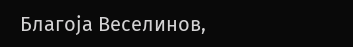Благоја Веселинов,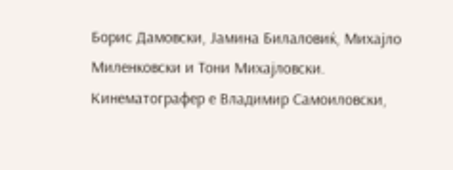Борис Дамовски, Јамина Билаловиќ, Михајло Миленковски и Тони Михајловски.
Кинематографер е Владимир Самоиловски,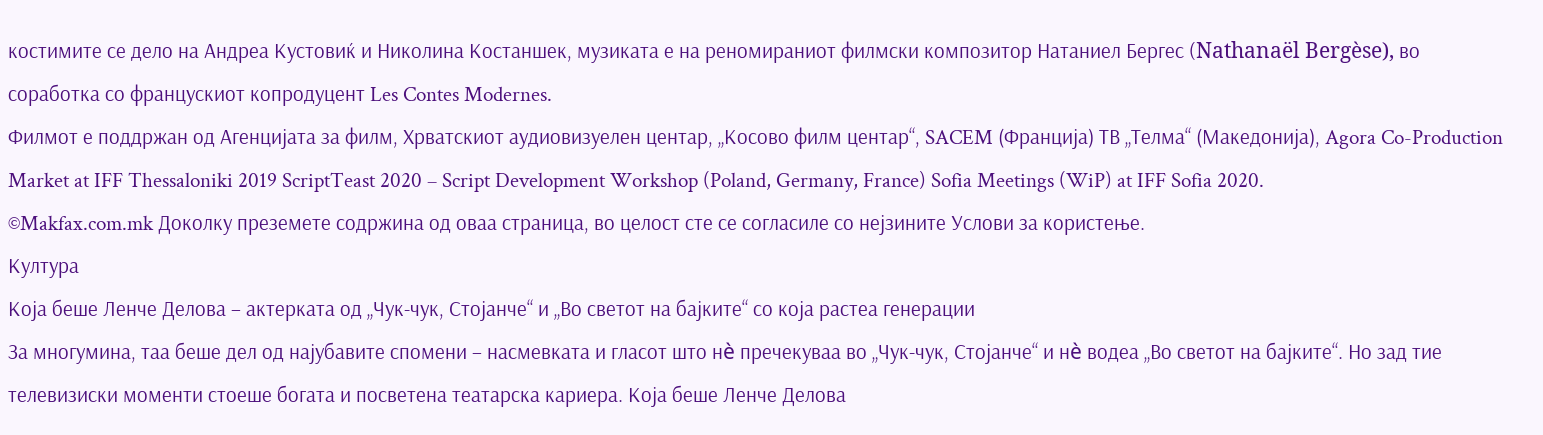костимите се дело на Андреа Кустовиќ и Николина Костаншек, музиката е на реномираниот филмски композитор Натаниел Бергес (Nathanaël Bergèse), во соработка со францускиот копродуцент Les Contes Modernes.
Филмот е поддржан од Агенцијата за филм, Хрватскиот аудиовизуелен центар, „Косово филм центар“, SACEM (Франција) ТВ „Телма“ (Македонија), Agora Co-Production Market at IFF Thessaloniki 2019 ScriptTeast 2020 – Script Development Workshop (Poland, Germany, France) Sofia Meetings (WiP) at IFF Sofia 2020.
©Makfax.com.mk Доколку преземете содржина од оваа страница, во целост сте се согласиле со нејзините Услови за користење.
Култура
Која беше Ленче Делова – актерката од „Чук-чук, Стојанче“ и „Во светот на бајките“ со која растеа генерации
За многумина, таа беше дел од најубавите спомени – насмевката и гласот што нè пречекуваа во „Чук-чук, Стојанче“ и нè водеа „Во светот на бајките“. Но зад тие телевизиски моменти стоеше богата и посветена театарска кариера. Којa беше Ленче Делова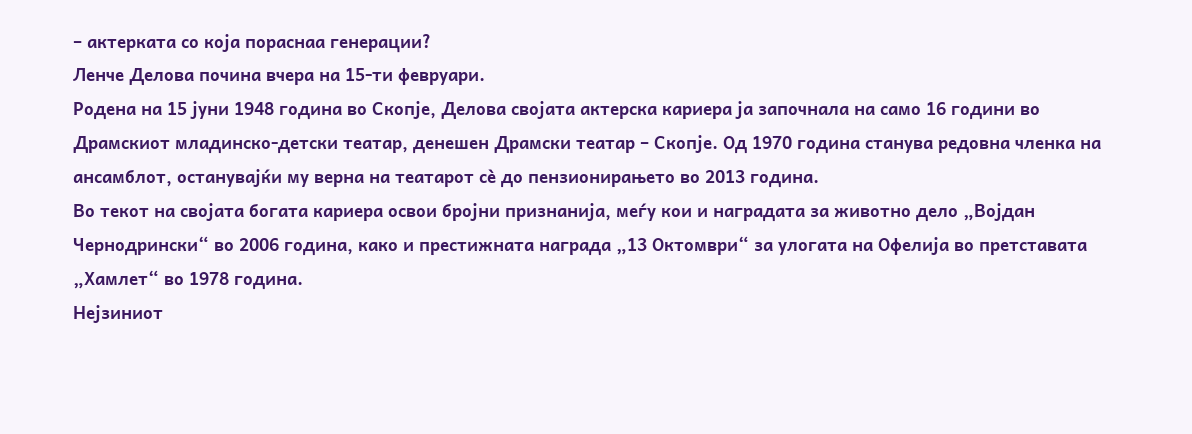– актерката со која пораснаа генерации?
Ленче Деловa почина вчера на 15-ти февруари.
Родена на 15 јуни 1948 година во Скопје, Делова својата актерска кариера ја започнала на само 16 години во Драмскиот младинско-детски театар, денешен Драмски театар – Скопје. Од 1970 година станува редовна членка на ансамблот, останувајќи му верна на театарот сè до пензионирањето во 2013 година.
Во текот на својата богата кариера освои бројни признанија, меѓу кои и наградата за животно дело „Војдан Чернодрински“ во 2006 година, како и престижната награда „13 Октомври“ за улогата на Офелија во претставата „Хамлет“ во 1978 година.
Нејзиниот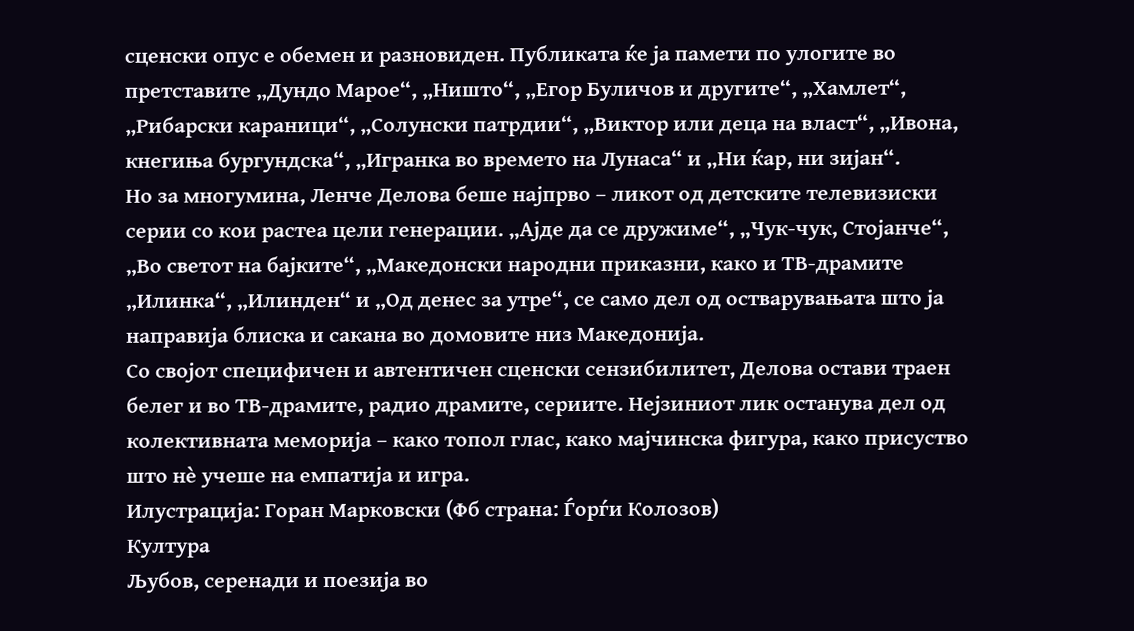сценски опус е обемен и разновиден. Публиката ќе ја памети по улогите во претставите „Дундо Марое“, „Ништо“, „Егор Буличов и другите“, „Хамлет“, „Рибарски караници“, „Солунски патрдии“, „Виктор или деца на власт“, „Ивона, кнегиња бургундска“, „Игранка во времето на Лунаса“ и „Ни ќар, ни зијан“.
Но за многумина, Ленче Делова беше најпрво – ликот од детските телевизиски серии со кои растеа цели генерации. „Ајде да се дружиме“, „Чук-чук, Стојанче“, „Во светот на бајките“, „Македонски народни приказни, како и ТВ-драмите „Илинка“, „Илинден“ и „Од денес за утре“, се само дел од остварувањата што ја направија блиска и сакана во домовите низ Македонија.
Со својот специфичен и автентичен сценски сензибилитет, Делова остави траен белег и во ТВ-драмите, радио драмите, сериите. Нејзиниот лик останува дел од колективната меморија – како топол глас, како мајчинска фигура, како присуство што нè учеше на емпатија и игра.
Илустрација: Горан Марковски (Фб страна: Ѓорѓи Колозов)
Култура
Љубов, серенади и поезија во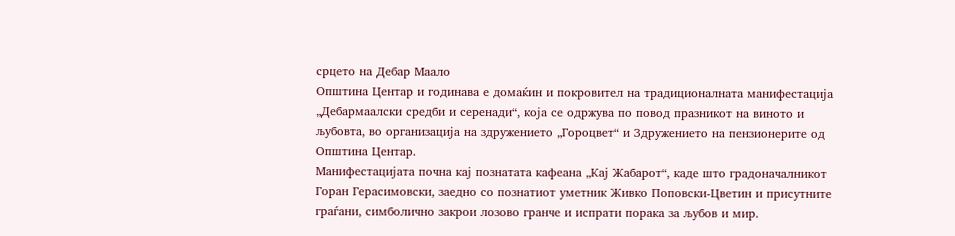срцето на Дебар Маало
Општина Центар и годинава е домаќин и покровител на традиционалната манифестација „Дебармаалски средби и серенади“, која се одржува по повод празникот на виното и љубовта, во организација на здружението „Гороцвет“ и Здружението на пензионерите од Општина Центар.
Манифестацијата почна кај познатата кафеана „Кај Жабарот“, каде што градоначалникот Горан Герасимовски, заедно со познатиот уметник Живко Поповски-Цветин и присутните граѓани, симболично закрои лозово гранче и испрати порака за љубов и мир.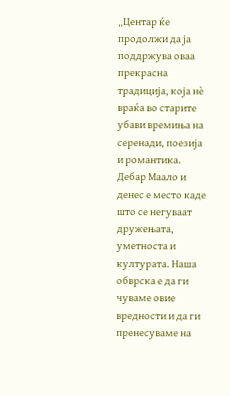„Центар ќе продолжи да ја поддржува оваа прекрасна традиција, која нè враќа во старите убави времиња на серенади, поезија и романтика. Дебар Маало и денес е место каде што се негуваат дружењата, уметноста и културата. Наша обврска е да ги чуваме овие вредности и да ги пренесуваме на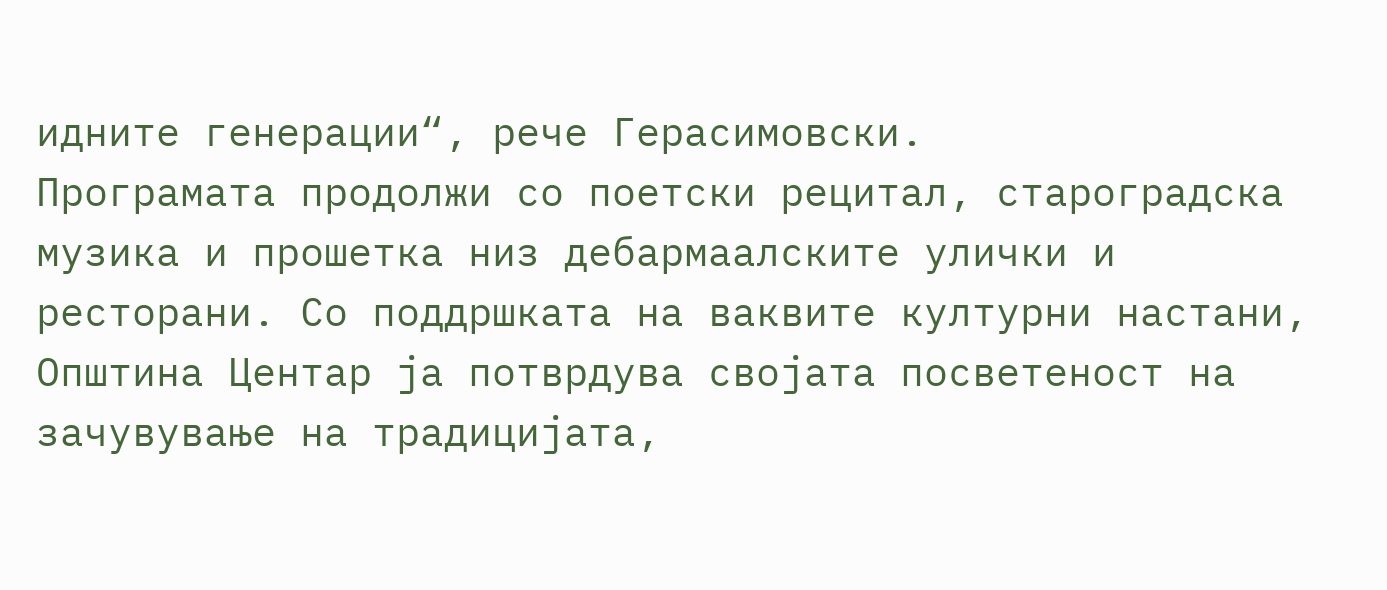идните генерации“, рече Герасимовски.
Програмата продолжи со поетски рецитал, староградска музика и прошетка низ дебармаалските улички и ресторани. Со поддршката на ваквите културни настани, Општина Центар ја потврдува својата посветеност на зачувување на традицијата,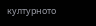културното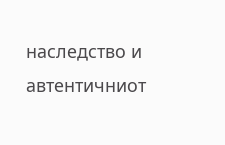наследство и автентичниот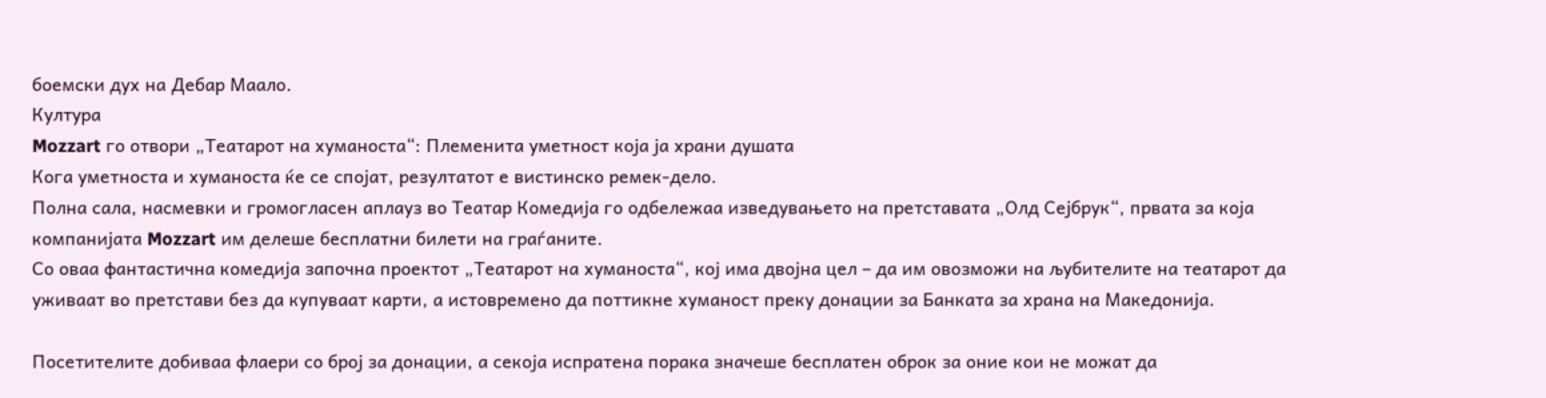боемски дух на Дебар Маало.
Култура
Mozzart го отвори „Театарот на хуманоста“: Племенита уметност која ја храни душата
Кога уметноста и хуманоста ќе се спојат, резултатот е вистинско ремек-дело.
Полна сала, насмевки и громогласен аплауз во Театар Комедија го одбележаа изведувањето на претставата „Олд Сејбрук“, првата за која компанијата Mozzart им делеше бесплатни билети на граѓаните.
Со оваа фантастична комедија започна проектот „Театарот на хуманоста“, кој има двојна цел – да им овозможи на љубителите на театарот да уживаат во претстави без да купуваат карти, а истовремено да поттикне хуманост преку донации за Банката за храна на Македонија.

Посетителите добиваа флаери со број за донации, а секоја испратена порака значеше бесплатен оброк за оние кои не можат да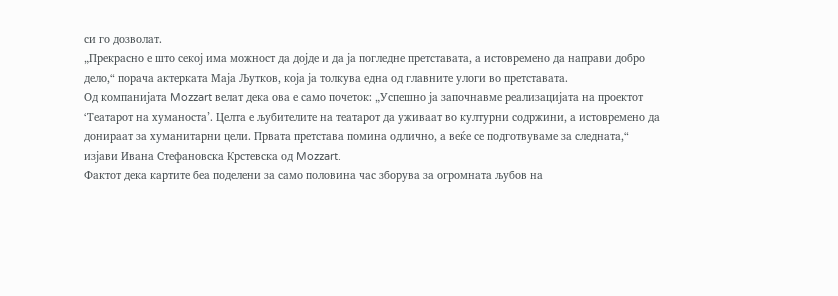си го дозволат.
„Прекрасно е што секој има можност да дојде и да ја погледне претставата, а истовремено да направи добро дело,“ порача актерката Маја Љутков, која ја толкува една од главните улоги во претставата.
Од компанијата Mozzart велат дека ова е само почеток: „Успешно ја започнавме реализацијата на проектот ‘Театарот на хуманоста’. Целта е љубителите на театарот да уживаат во културни содржини, а истовремено да донираат за хуманитарни цели. Првата претстава помина одлично, а веќе се подготвуваме за следната,“ изјави Ивана Стефановска Крстевска од Mozzart.
Фактот дека картите беа поделени за само половина час зборува за огромната љубов на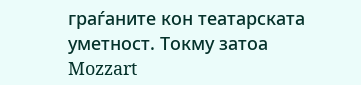граѓаните кон театарската уметност. Токму затоа Mozzart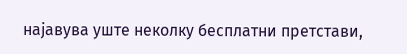најавува уште неколку бесплатни претстави,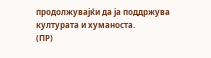продолжувајќи да ја поддржува културата и хуманоста.
(ПР)